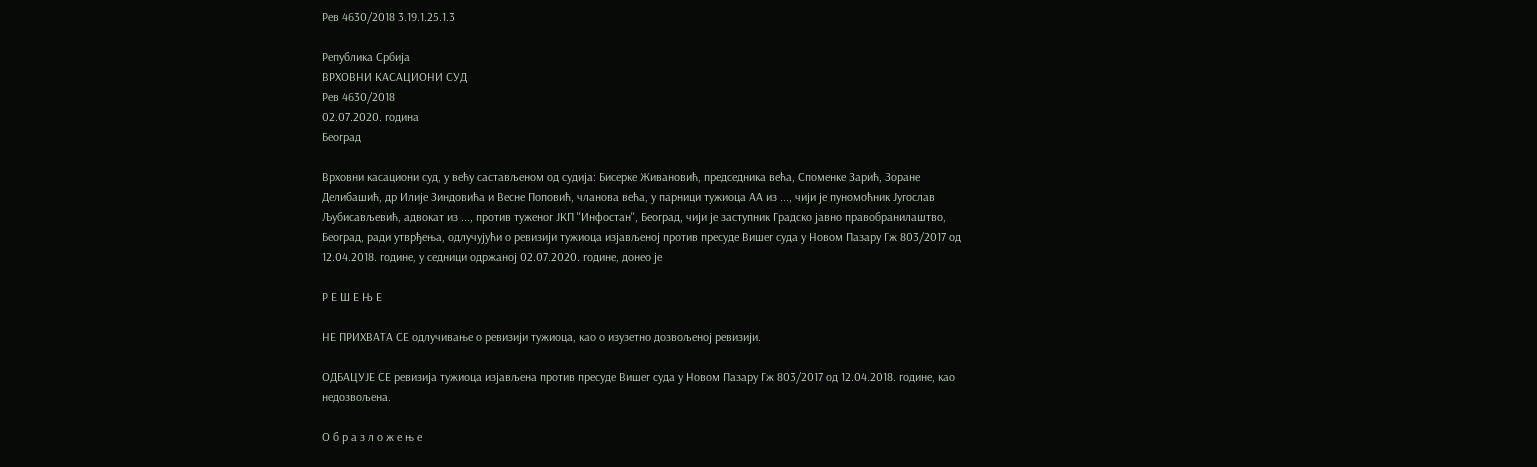Рев 4630/2018 3.19.1.25.1.3

Република Србија
ВРХОВНИ КАСАЦИОНИ СУД
Рев 4630/2018
02.07.2020. година
Београд

Врховни касациони суд, у већу састављеном од судија: Бисерке Живановић, председника већа, Споменке Зарић, Зоране Делибашић, др Илије Зиндовића и Весне Поповић, чланова већа, у парници тужиоца АА из ..., чији је пуномоћник Југослав Љубисављевић, адвокат из ..., против туженог ЈКП ''Инфостан'', Београд, чији је заступник Градско јавно правобранилаштво, Београд, ради утврђења, одлучујући о ревизији тужиоца изјављеној против пресуде Вишег суда у Новом Пазару Гж 803/2017 од 12.04.2018. године, у седници одржаној 02.07.2020. године, донео је

Р Е Ш Е Њ Е

НЕ ПРИХВАТА СЕ одлучивање о ревизији тужиоца, као о изузетно дозвољеној ревизији.

ОДБАЦУЈЕ СЕ ревизија тужиоца изјављена против пресуде Вишег суда у Новом Пазару Гж 803/2017 од 12.04.2018. године, као недозвољена.

О б р а з л о ж е њ е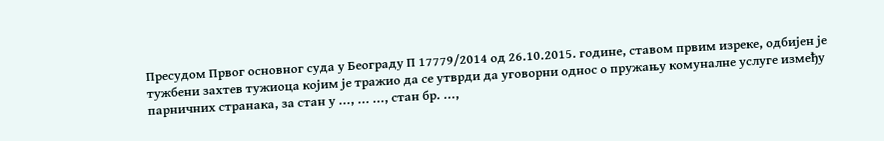Пресудом Првог основног суда у Београду П 17779/2014 од 26.10.2015. године, ставом првим изреке, одбијен је тужбени захтев тужиоца којим је тражио да се утврди да уговорни однос о пружању комуналне услуге између парничних странака, за стан у ..., ... ..., стан бр. ...,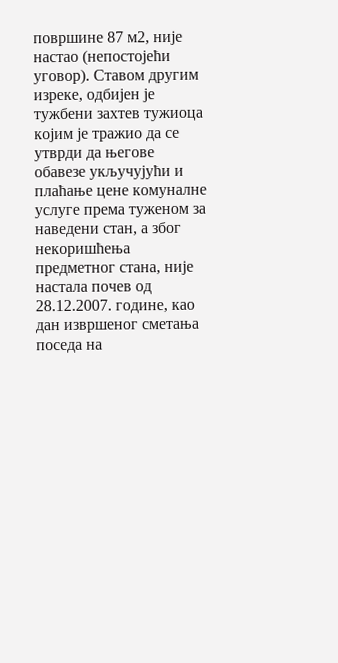површине 87 м2, није настао (непостојећи уговор). Ставом другим изреке, одбијен је тужбени захтев тужиоца којим је тражио да се утврди да његове обавезе укључујући и плаћање цене комуналне услуге према туженом за наведени стан, а због некоришћења предметног стана, није настала почев од 28.12.2007. године, као дан извршеног сметања поседа на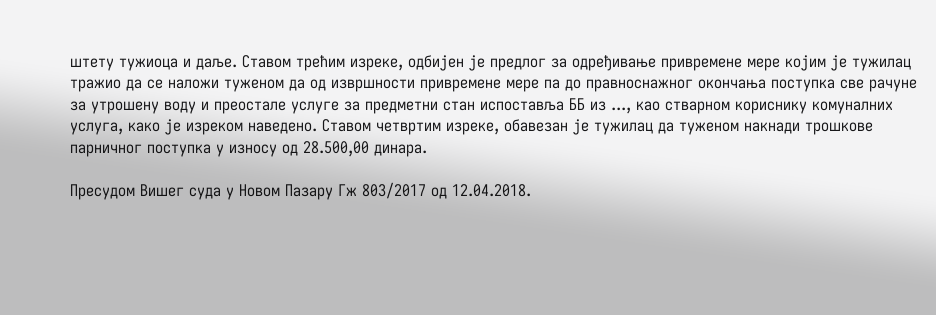штету тужиоца и даље. Ставом трећим изреке, одбијен је предлог за одређивање привремене мере којим је тужилац тражио да се наложи туженом да од извршности привремене мере па до правноснажног окончања поступка све рачуне за утрошену воду и преостале услуге за предметни стан испоставља ББ из ..., као стварном кориснику комуналних услуга, како је изреком наведено. Ставом четвртим изреке, обавезан је тужилац да туженом накнади трошкове парничног поступка у износу од 28.500,00 динара.

Пресудом Вишег суда у Новом Пазару Гж 803/2017 од 12.04.2018.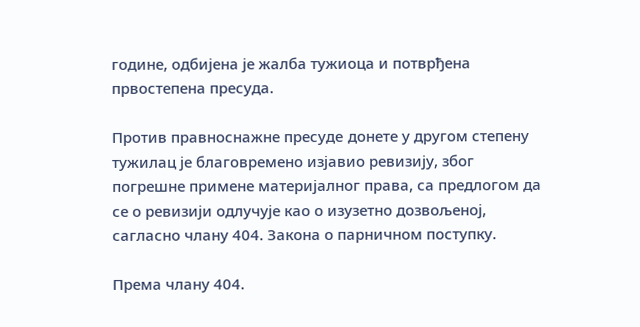године, одбијена је жалба тужиоца и потврђена првостепена пресуда.

Против правноснажне пресудe донете у другом степену тужилац је благовремено изјавио ревизију, због погрешне примене материјалног права, са предлогом да се о ревизији одлучује као о изузетно дозвољеној, сагласно члану 404. Закона о парничном поступку.

Према члану 404.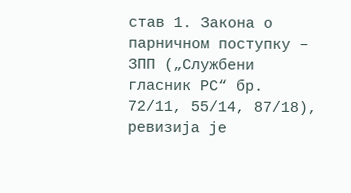став 1. Закона о парничном поступку – ЗПП („Службени гласник РС“ бр. 72/11, 55/14, 87/18), ревизија је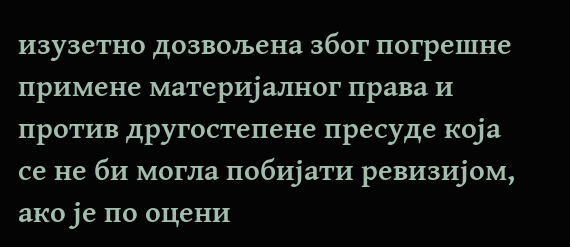изузетно дозвољена због погрешне примене материјалног права и против другостепене пресуде која се не би могла побијати ревизијом, ако је по оцени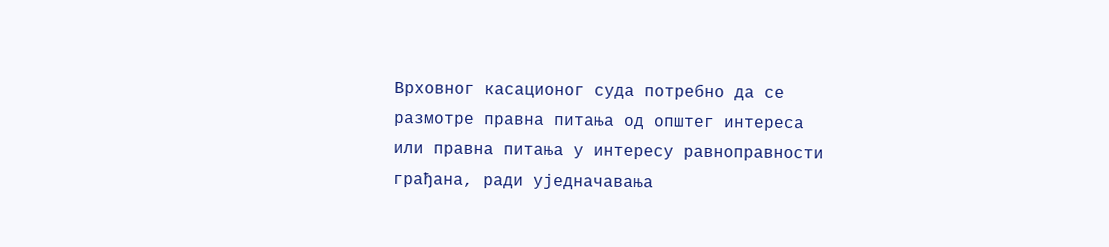Врховног касационог суда потребно да се размотре правна питања од општег интереса или правна питања у интересу равноправности грађана, ради уједначавања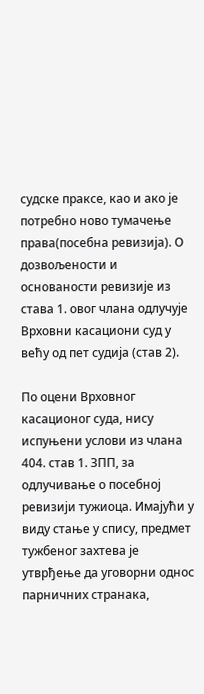судске праксе, као и ако је потребно ново тумачење права(посебна ревизија). О дозвољености и основаности ревизије из става 1. овог члана одлучује Врховни касациони суд у већу од пет судија (став 2).

По оцени Врховног касационог суда, нису испуњени услови из члана 404. став 1. ЗПП, за одлучивање о посебној ревизији тужиоца. Имајући у виду стање у спису, предмет тужбеног захтева је утврђење да уговорни однос парничних странака,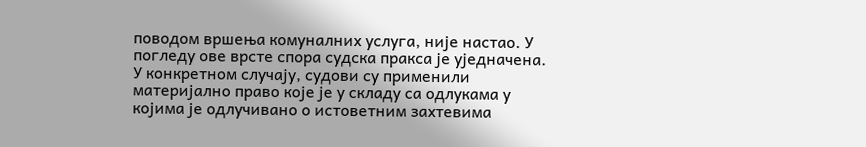поводом вршења комуналних услуга, није настао. У погледу ове врсте спора судска пракса је уједначена. У конкретном случају, судови су применили материјално право које је у складу са одлукама у којима је одлучивано о истоветним захтевима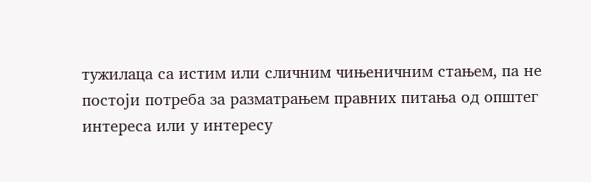тужилаца са истим или сличним чињеничним стањем, па не постоји потреба за разматрањем правних питања од општег интереса или у интересу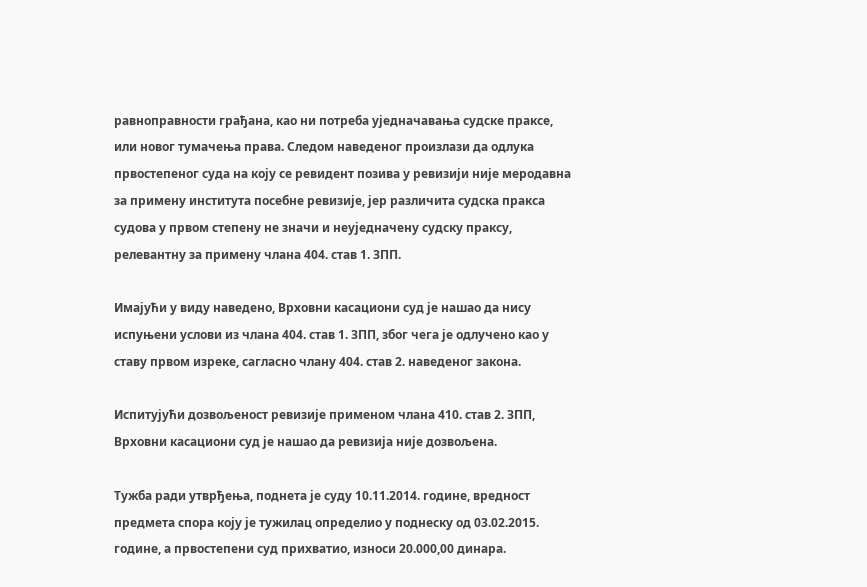равноправности грађана, као ни потреба уједначавања судске праксе, или новог тумачења права. Следом наведеног произлази да одлука првостепеног суда на коју се ревидент позива у ревизији није меродавна за примену института посебне ревизије, јер различита судска пракса судова у првом степену не значи и неуједначену судску праксу, релевантну за примену члана 404. став 1. ЗПП.

Имајући у виду наведено, Врховни касациони суд је нашао да нису испуњени услови из члана 404. став 1. ЗПП, због чега је одлучено као у ставу првом изреке, сагласно члану 404. став 2. наведеног закона.

Испитујући дозвољеност ревизије применом члана 410. став 2. ЗПП, Врховни касациони суд је нашао да ревизија није дозвољена.

Тужба ради утврђења, поднета је суду 10.11.2014. године, вредност предмета спора коју је тужилац определио у поднеску од 03.02.2015. године, а првостепени суд прихватио, износи 20.000,00 динара.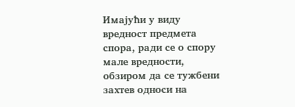Имајући у виду вредност предмета спора, ради се о спору мале вредности, обзиром да се тужбени захтев односи на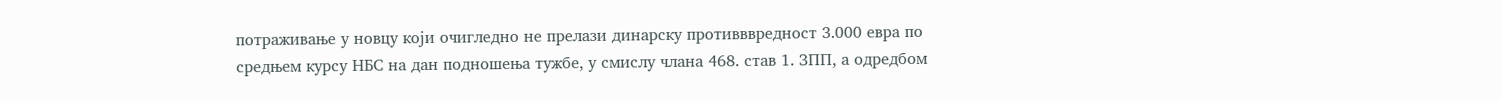потраживање у новцу који очигледно не прелази динарску противввредност 3.000 евра по средњем курсу НБС на дан подношења тужбе, у смислу члана 468. став 1. ЗПП, а одредбом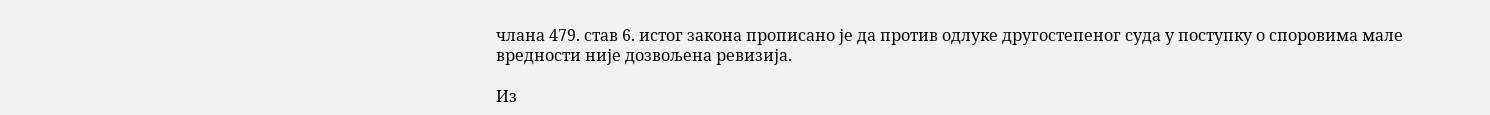члана 479. став 6. истог закона прописано је да против одлуке другостепеног суда у поступку о споровима мале вредности није дозвољена ревизија.

Из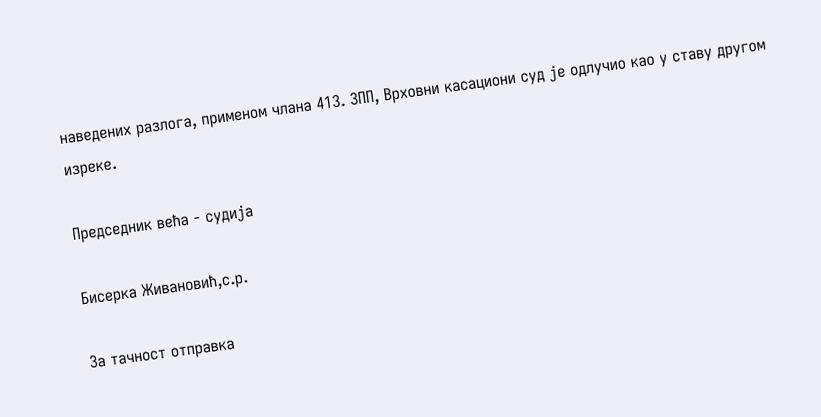наведених разлога, применом члана 413. ЗПП, Врховни касациони суд је одлучио као у ставу другом изреке.

Председник већа - судија

Бисерка Живановић,с.р.

За тачност отправка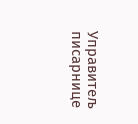Управитељ писарнице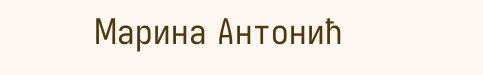Марина Антонић